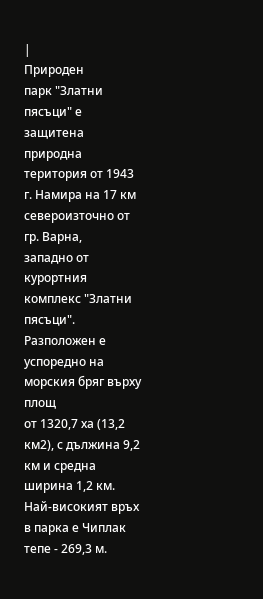|
Природен
парк "Златни пясъци" е защитена природна
територия от 1943
г. Намира на 17 км североизточно от гр. Варна,
западно от курортния комплекс "Златни пясъци".
Разположен е успоредно на морския бряг върху площ
от 1320,7 ха (13,2 км2), с дължина 9,2 км и средна
ширина 1,2 км. Най-високият връх в парка е Чиплак
тепе - 269,3 м.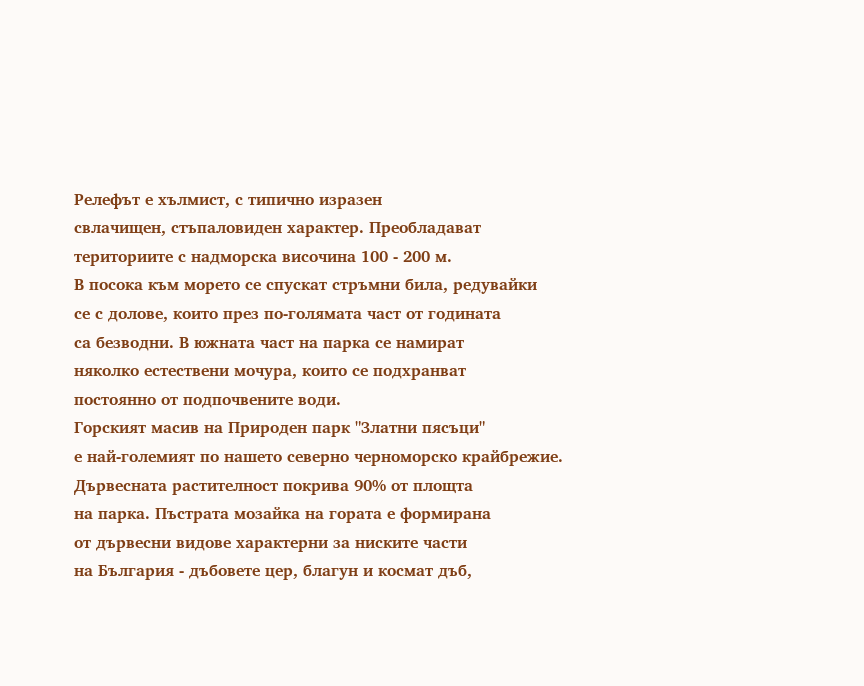Релефът е хълмист, с типично изразен
свлачищен, стъпаловиден характер. Преобладават
териториите с надморска височина 100 - 200 м.
В посока към морето се спускат стръмни била, редувайки
се с долове, които през по-голямата част от годината
са безводни. В южната част на парка се намират
няколко естествени мочура, които се подхранват
постоянно от подпочвените води.
Горският масив на Природен парк "Златни пясъци"
е най-големият по нашето северно черноморско крайбрежие.
Дървесната растителност покрива 90% от площта
на парка. Пъстрата мозайка на гората е формирана
от дървесни видове характерни за ниските части
на България - дъбовете цер, благун и космат дъб,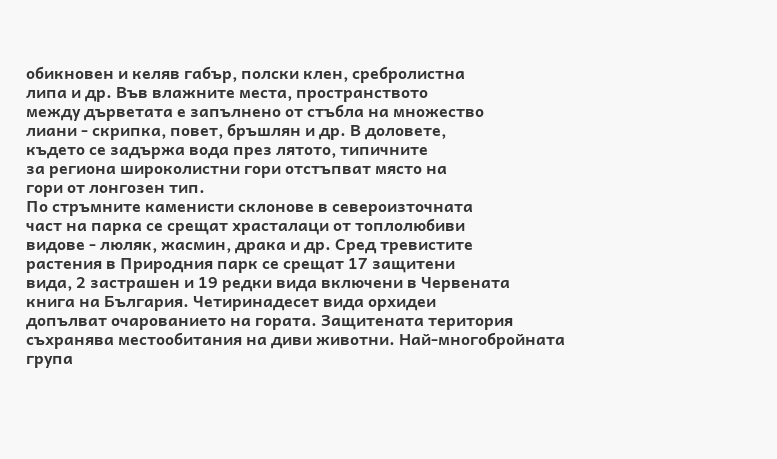обикновен и келяв габър, полски клен, сребролистна
липа и др. Във влажните места, пространството
между дърветата е запълнено от стъбла на множество
лиани - скрипка, повет, бръшлян и др. В доловете,
където се задържа вода през лятото, типичните
за региона широколистни гори отстъпват място на
гори от лонгозен тип.
По стръмните каменисти склонове в североизточната
част на парка се срещат храсталаци от топлолюбиви
видове - люляк, жасмин, драка и др. Сред тревистите
растения в Природния парк се срещат 17 защитени
вида, 2 застрашен и 19 редки вида включени в Червената
книга на България. Четиринадесет вида орхидеи
допълват очарованието на гората. Защитената територия
съхранява местообитания на диви животни. Най-многобройната
група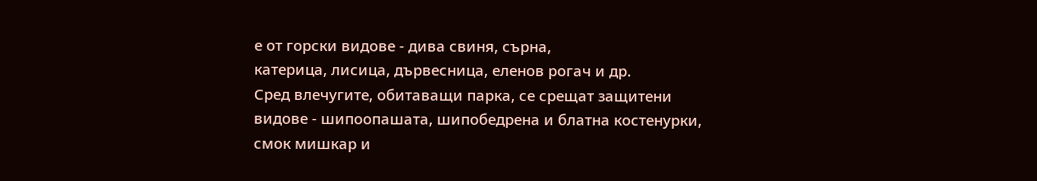е от горски видове - дива свиня, сърна,
катерица, лисица, дървесница, еленов рогач и др.
Сред влечугите, обитаващи парка, се срещат защитени
видове - шипоопашата, шипобедрена и блатна костенурки,
смок мишкар и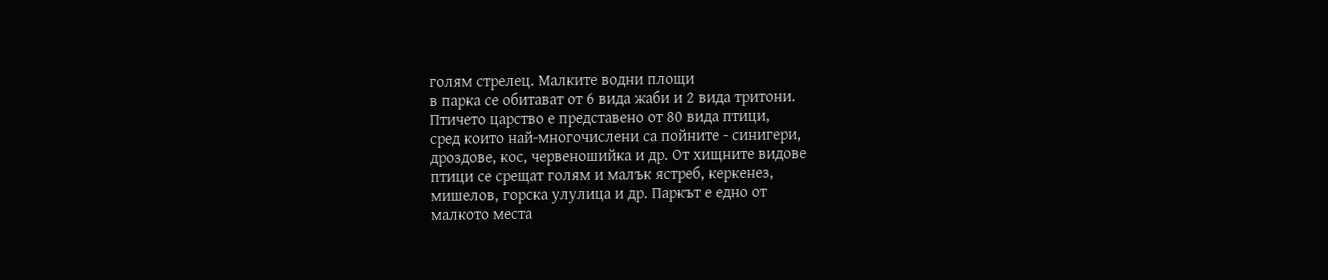голям стрелец. Малките водни площи
в парка се обитават от 6 вида жаби и 2 вида тритони.
Птичето царство е представено от 80 вида птици,
сред които най-многочислени са пойните - синигери,
дроздове, кос, червеношийка и др. От хищните видове
птици се срещат голям и малък ястреб, керкенез,
мишелов, горска улулица и др. Паркът е едно от
малкото места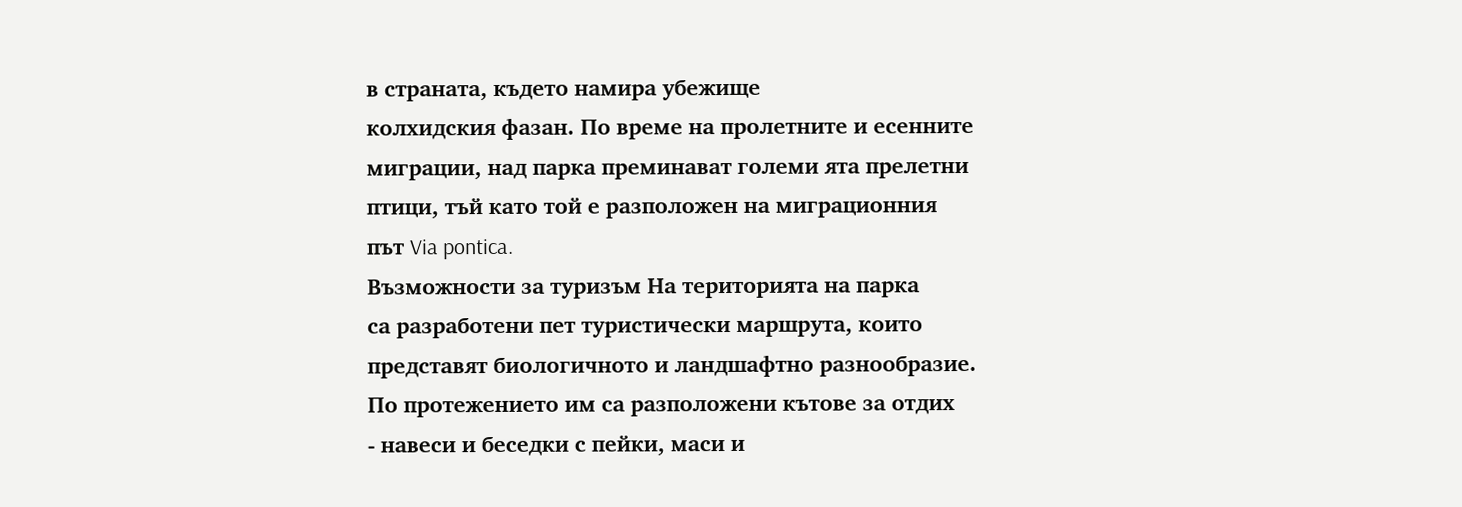в страната, където намира убежище
колхидския фазан. По време на пролетните и есенните
миграции, над парка преминават големи ята прелетни
птици, тъй като той е разположен на миграционния
път Via pontica.
Възможности за туризъм На територията на парка
са разработени пет туристически маршрута, които
представят биологичното и ландшафтно разнообразие.
По протежението им са разположени кътове за отдих
- навеси и беседки с пейки, маси и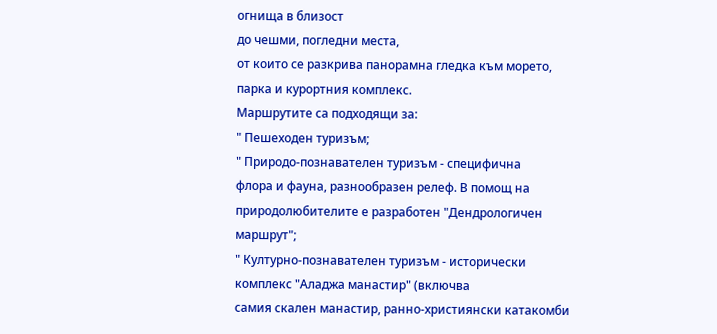огнища в близост
до чешми, погледни места,
от които се разкрива панорамна гледка към морето,
парка и курортния комплекс.
Маршрутите са подходящи за:
" Пешеходен туризъм;
" Природо-познавателен туризъм - специфична
флора и фауна, разнообразен релеф. В помощ на
природолюбителите е разработен "Дендрологичен
маршрут";
" Културно-познавателен туризъм - исторически
комплекс "Аладжа манастир" (включва
самия скален манастир, ранно-християнски катакомби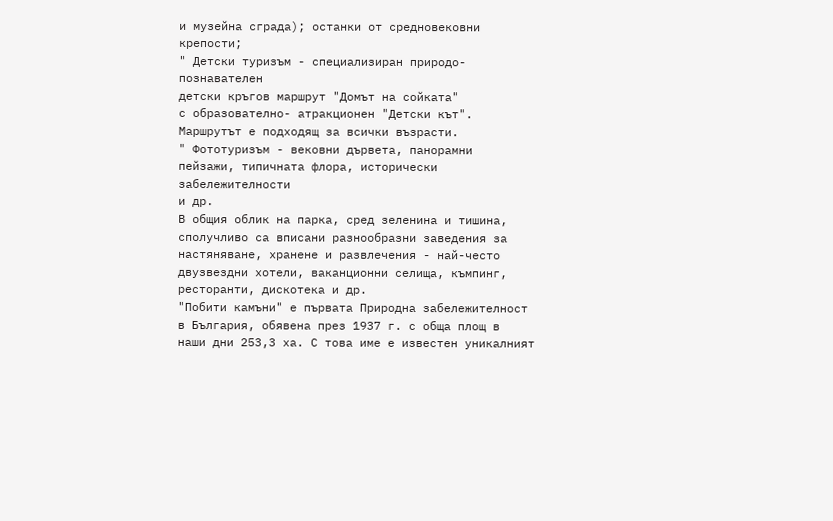и музейна сграда); останки от средновековни крепости;
" Детски туризъм - специализиран природо-познавателен
детски кръгов маршрут "Домът на сойката"
с образователно- атракционен "Детски кът".
Маршрутът е подходящ за всички възрасти.
" Фототуризъм - вековни дървета, панорамни
пейзажи, типичната флора, исторически забележителности
и др.
В общия облик на парка, сред зеленина и тишина,
сполучливо са вписани разнообразни заведения за
настяняване, хранене и развлечения - най-често
двузвездни хотели, ваканционни селища, къмпинг,
ресторанти, дискотека и др.
"Побити камъни" е първата Природна забележителност
в България, обявена през 1937 г. с обща площ в
наши дни 253,3 ха. С това име е известен уникалният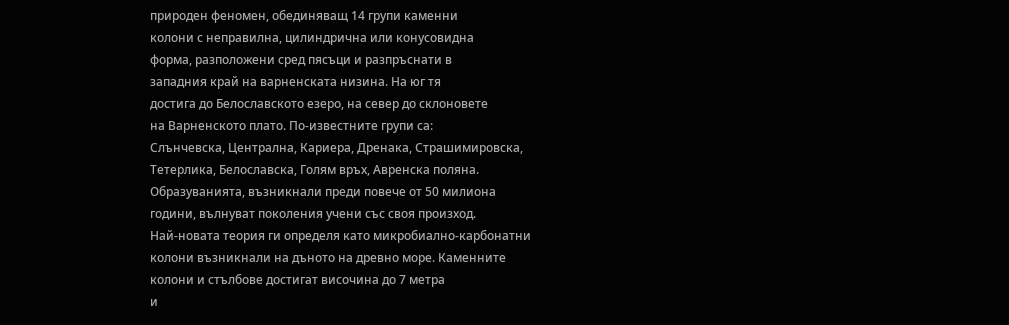природен феномен, обединяващ 14 групи каменни
колони с неправилна, цилиндрична или конусовидна
форма, разположени сред пясъци и разпръснати в
западния край на варненската низина. На юг тя
достига до Белославското езеро, на север до склоновете
на Варненското плато. По-известните групи са:
Слънчевска, Централна, Кариера, Дренака, Страшимировска,
Тетерлика, Белославска, Голям връх, Авренска поляна.
Образуванията, възникнали преди повече от 50 милиона
години, вълнуват поколения учени със своя произход.
Най-новата теория ги определя като микробиално-карбонатни
колони възникнали на дъното на древно море. Каменните
колони и стълбове достигат височина до 7 метра
и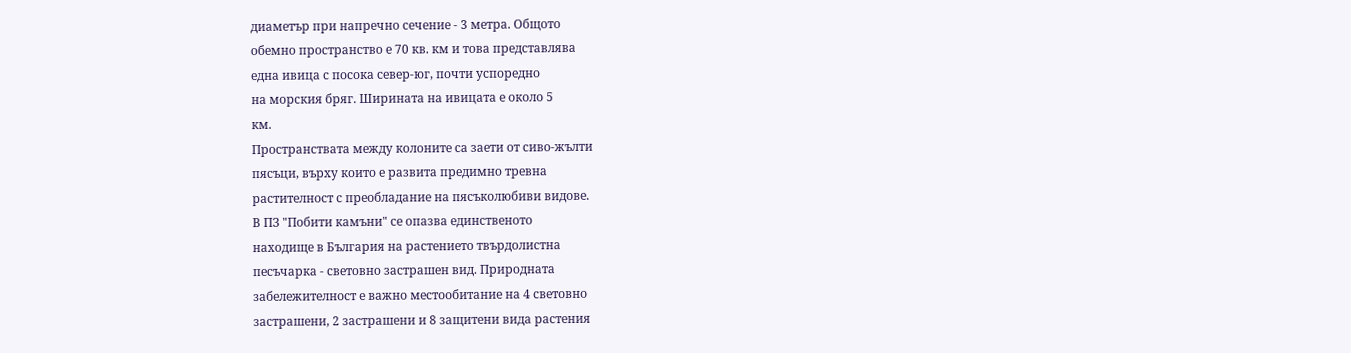диаметър при напречно сечение - 3 метра. Общото
обемно пространство е 70 кв. км и това представлява
една ивица с посока север-юг, почти успоредно
на морския бряг. Ширината на ивицата е около 5
км.
Пространствата между колоните са заети от сиво-жълти
пясъци, върху които е развита предимно тревна
растителност с преобладание на пясъколюбиви видове.
В ПЗ "Побити камъни" се опазва единственото
находище в България на растението твърдолистна
песъчарка - световно застрашен вид. Природната
забележителност е важно местообитание на 4 световно
застрашени, 2 застрашени и 8 защитени вида растения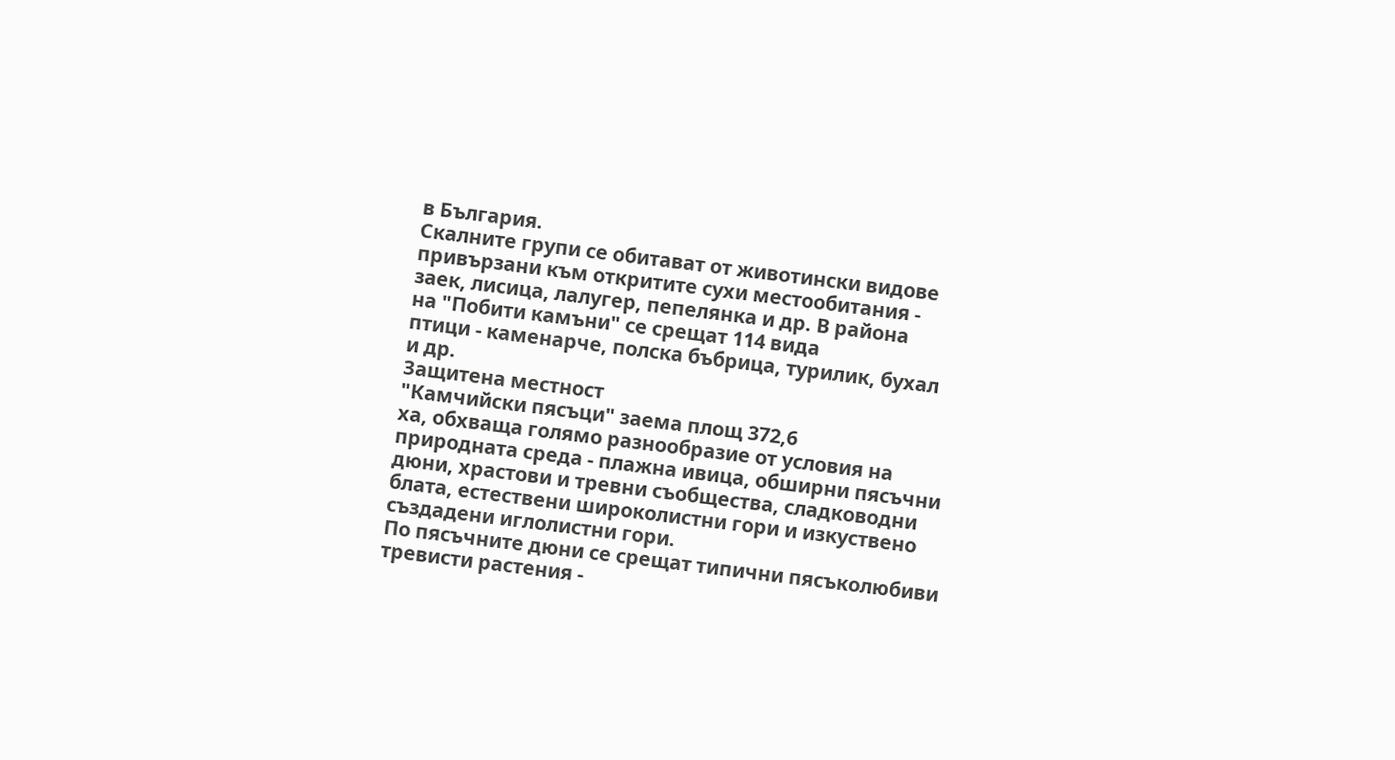в България.
Скалните групи се обитават от животински видове
привързани към откритите сухи местообитания -
заек, лисица, лалугер, пепелянка и др. В района
на "Побити камъни" се срещат 114 вида
птици - каменарче, полска бъбрица, турилик, бухал
и др.
Защитена местност
"Камчийски пясъци" заема площ 372,6
ха, обхваща голямо разнообразие от условия на
природната среда - плажна ивица, обширни пясъчни
дюни, храстови и тревни съобщества, сладководни
блата, естествени широколистни гори и изкуствено
създадени иглолистни гори.
По пясъчните дюни се срещат типични пясъколюбиви
тревисти растения -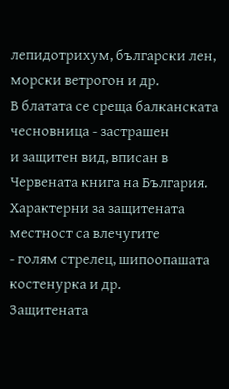лепидотрихум, български лен,
морски ветрогон и др.
В блатата се среща балканската чесновница - застрашен
и защитен вид, вписан в Червената книга на България.
Характерни за защитената местност са влечугите
- голям стрелец, шипоопашата костенурка и др.
Защитената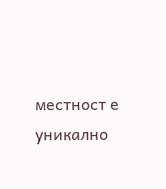местност е уникално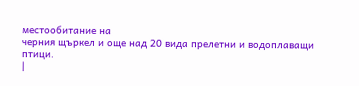местообитание на
черния щъркел и още над 20 вида прелетни и водоплаващи
птици.
|